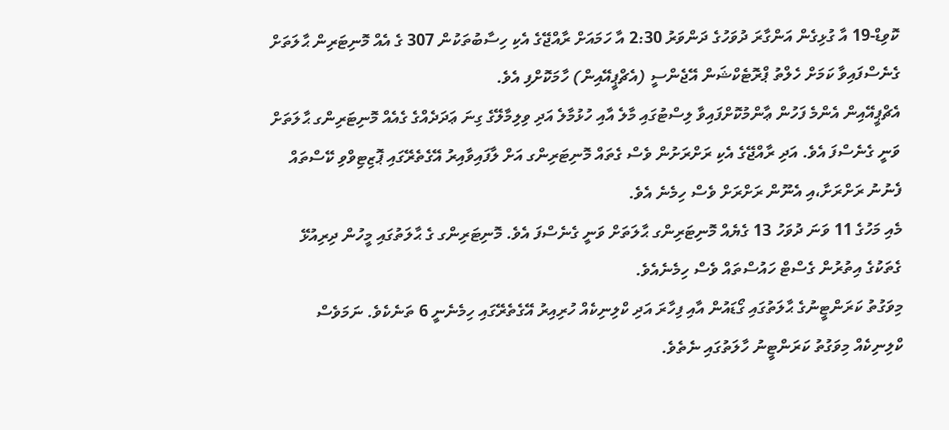ކޮވިޑް-19 އާ ގުޅިގެން އަންގާރަ ދުވަހުގެ ދަންވަރު 2:30 އާ ހަމައަށް ރާއްޖޭގެ އެކި ހިސާބުތަކުން 307 ގެ އެއް މޮނިޓަރިން ޙާލަތަށް ގެނެސްފައިވާ ކަމަށް ހެލްތު ޕްރޮޓެކްޝަން އޭޖެންސީ (އެޗްޕީއޭއިން) ހާމަކޮށްފި އެވެ.
އެޗްޕީއޭއިން އެންމެ ފަހުން ޢާންމުކޮށްފައިވާ ލިސްޓުގައި މާލެ އާއި ހުޅުމާލެ އަދި ވިލިމާލޭގެ ގިނަ ޢަދަދެއްގެ ގެއެއް މޮނިޓަރިންގ ޙާލަތަށް ވަނީ ގެނެސްފަ އެވެ. އަދި ރާއްޖޭގެ އެކި ރަށްރަށުން ވެސް ގެތައް މޮނިޓަރިންގ އަށް ލާފައިވާއިރު އޭގެތެރޭގައި ޕޮޒިޓިވްވި ކޭސްތައް ފެނުނު ރަށްރަށާ،އި އެނޫން ރަށްރަށް ވެސް ހިމެނެ އެވެ.
މެއި މަހުގެ 11 ވަނަ ދުވަހު 13 ގެޔެއް މޮނިޓަރިންގ ޙާލަތަށް ވަނީ ގެނެސްފަ އެވެ. މޮނިޓަރިންގ ގެ ޙާލަތުގައި މީހުން ދިރިއުޅޭ ގެތަކުގެ އިތުރުން ގެސްޓް ހައުސްތައް ވެސް ހިމެނެއެވެ.
މިވަގުތު ކަރަންޓީނުގެ ޙާލަތުގައި ގޯޑައުން އާއި ފިހާރަ އަދި ކްލިނިކެއް ހުރިއިރު އޭގެތެރޭގައި ހިމެނެނީ 6 ތަނެކެވެ. ނަމަވެސް ކްލިނިކެއް މިވަގުތު ކަރަންޓީނު ހާލަތުގައި ނެތެވެ.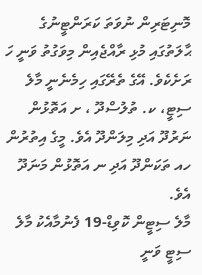މޮނިޓަރިން ނުވަތަ ކަރަންޓީނުގެ ޙާލަތުގައި މުޅި ރާއްޖެއިން މިވަގުތު ވަނީ ހަ ރަށެކެވެ. އޭގެ ތެރޭގައި ހިމެނެނީ މާލެ ސިޓީ، ކ. ތުލުސްދޫ ، ށ އަތޮޅުން ނަރުދޫ އަދި މިލަންދޫ އެވެ. މީގެ އިތުރުން ހއ ތަކަންދޫ އަދި ނ އަތޮޅުން މަނަދޫ އެވެ.
މާލެ ސިޓީން ކޮވިޑް-19 ފެނުމާއެކު މާލެ ސިޓީ ވަނީ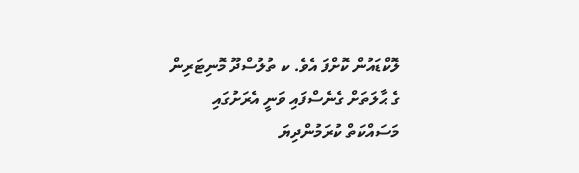ލޮކްޑައުން ކޮށްފަ އެވެ. ކ ތުލުސްދޫ މޮނިޓަރިން ގެ ޙާލަތަށް ގެނެސްފައި ވަނީ އެރަށުގައި މަސައްކަތް ކުރަމުންދިޔަ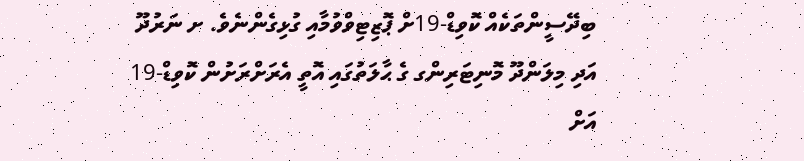ބިދޭސީންތަކެއް ކޮވިޑް-19ށް ޕޮޒިޓިވްވުމާއި ގުޅިގެންނެވެ. ށ ނަރުދޫ އަދި މިލަންދޫ މޮނިޓަރިންގ ގެ ޙާލަތުގައި އޮތީ އެރަށްރަށުން ކޮވިޑް-19 އަށް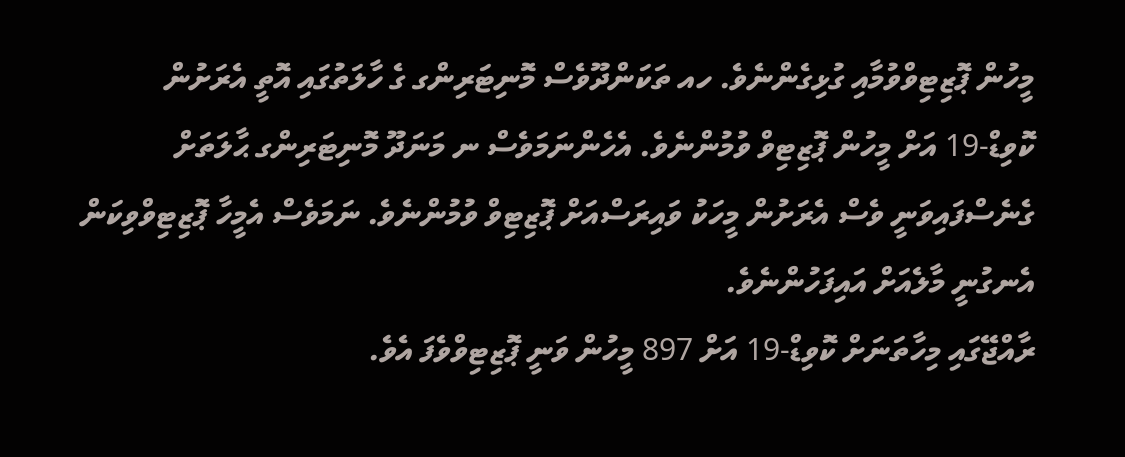މީހުން ޕޮޒިޓިވްވުމާއި ގުޅިގެންނެވެ. ހއ ތަކަންދޫވެސް މޮނިޓަރިންގ ގެ ހާލަތުގައި އޮތީ އެރަށުން ކޮވިޑް-19 އަށް މީހުން ޕޮޒިޓިވް ވުމުންނެވެ. އެހެންނަމަވެސް ނ މަނަދޫ މޮނިޓަރިންގ ޙާލަތަށް ގެނެސްފައިވަނީ ވެސް އެރަށުން މީހަކު ވައިރަސްއަށް ޕޮޒިޓިވް ވުމުންނެވެ. ނަމަވެސް އެމީހާ ޕޮޒިޓިވްވިކަން އެނގުނީ މާލެއަށް އައިފަހުންނެވެ.
ރާއްޖޭގައި މިހާތަނަށް ކޮވިޑް-19 އަށް 897 މީހުން ވަނީ ޕޮޒިޓިވްވެފަ އެވެ.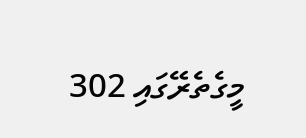މީގެތެރޭގައި 302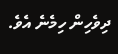ދިވެހިން ހިމެނެ އެވެ.